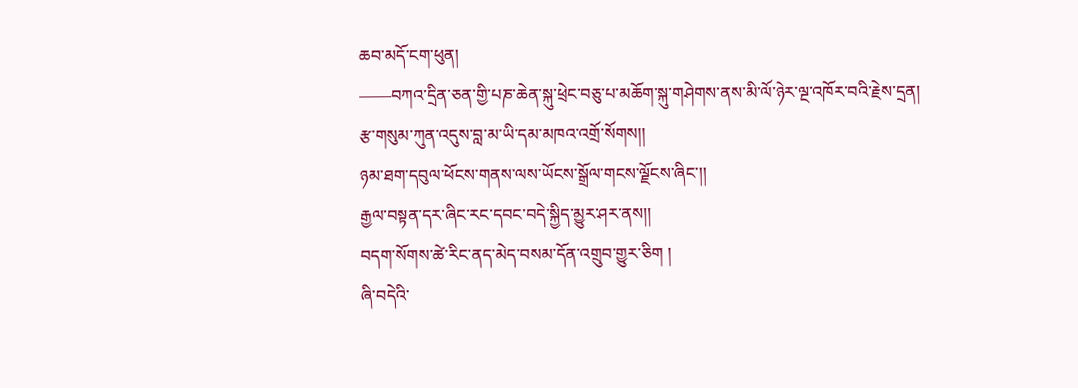ཆབ་མདོ་ངག་ཕུན།
——བཀའ་དྲིན་ཅན་གྱི་པཎ་ཆེན་སྐུ་ཕྲེང་བཅུ་པ་མཆོག་སྐུ་གཤེགས་ནས་མི་ལོ་ཉེར་ལྔ་འཁོར་བའི་རྗེས་དྲན།
རྩ་གསུམ་ཀུན་འདུས་བླ་མ་ཡི་དམ་མཁའ་འགྲོ་སོགས།།
ཉམ་ཐག་དབུལ་ཕོངས་གནས་ལས་ཡོངས་སྒྲོལ་གངས་ལྗོངས་ཞིང་།།
རྒྱལ་བསྟན་དར་ཞིང་རང་དབང་བདེ་སྐྱིད་མྱུར་ཤར་ནས།།
བདག་སོགས་ཚེ་རིང་ནད་མེད་བསམ་དོན་འགྲུབ་གྱུར་ཅིག །
ཞི་བདེའི་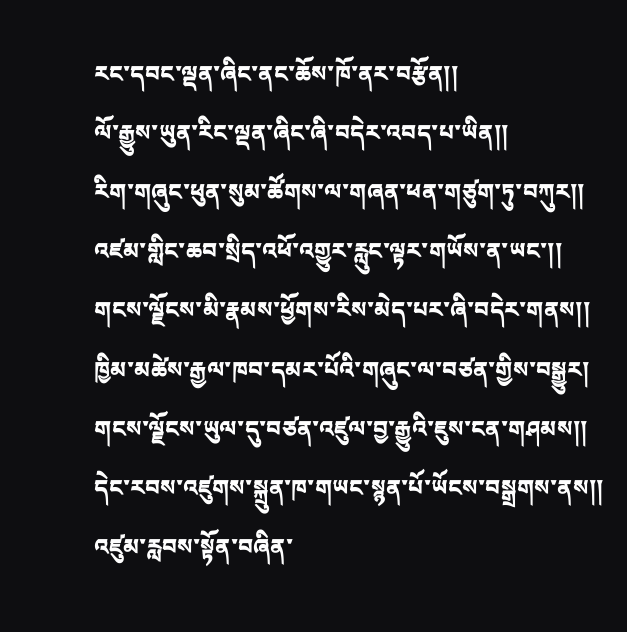རང་དབང་ལྡན་ཞིང་ནང་ཆོས་ཁོ་ནར་བརྩོན།།
ལོ་རྒྱུས་ཡུན་རིང་ལྡན་ཞིང་ཞི་བདེར་འབད་པ་ཡིན།།
རིག་གཞུང་ཕུན་སུམ་ཚོགས་ལ་གཞན་ཕན་གཙུག་ཏུ་བཀུར།།
འཛམ་གླིང་ཆབ་སྲིད་འཕོ་འགྱུར་རླུང་ལྟར་གཡོས་ན་ཡང་།།
གངས་ལྗོངས་མི་རྣམས་ཕྱོགས་རིས་མེད་པར་ཞི་བདེར་གནས།།
ཁྱིམ་མཚེས་རྒྱལ་ཁབ་དམར་པོའི་གཞུང་ལ་བཙན་གྱིས་བསྒྱུར།
གངས་ལྗོངས་ཡུལ་དུ་བཙན་འཛུལ་བྱ་རྒྱུའི་ཇུས་ངན་གཤམས།།
དེང་རབས་འཛུགས་སྐྲུན་ཁ་གཡང་སྙན་པོ་ཡོངས་བསྒྲགས་ནས།།
འཛུམ་རླབས་སྟོན་བཞིན་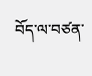བོད་ལ་བཙན་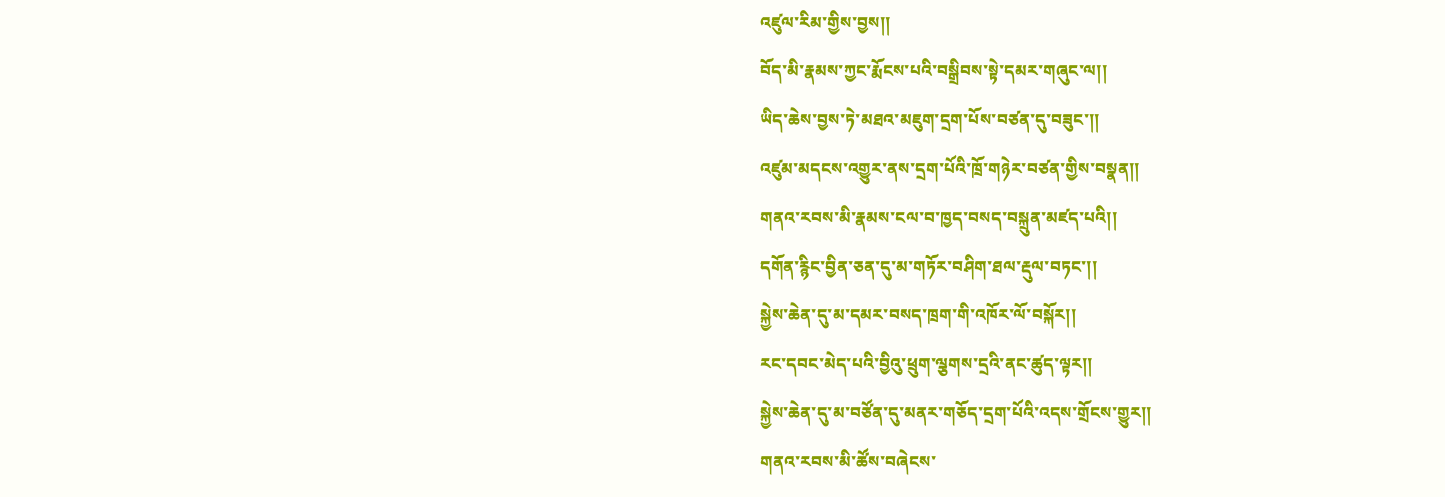འཛུལ་རིམ་གྱིས་བྱས།།
བོད་མི་རྣམས་ཀྱང་རྨོངས་པའི་བསྒྲིབས་སྟེ་དམར་གཞུང་ལ།།
ཡིད་ཆེས་བྱས་ཏེ་མཐའ་མཇུག་དྲག་པོས་བཙན་དུ་བཟུང་།།
འཛུམ་མདངས་འགྱུར་ནས་དྲག་པོའི་ཁྲོ་གཉེར་བཙན་གྱིས་བསྣན།།
གནའ་རབས་མི་རྣམས་ངལ་བ་ཁྱད་བསད་བསྐྲུན་མཛད་པའི།།
དགོན་རྙིང་བྱིན་ཅན་དུ་མ་གཏོར་བཤིག་ཐལ་རྡུལ་བཏང་།།
སྐྱེས་ཆེན་དུ་མ་དམར་བསད་ཁྲག་གི་འཁོར་ལོ་བསྐོར།།
རང་དབང་མེད་པའི་བྱིའུ་ཕྲུག་ལྕགས་དྲའི་ནང་ཚུད་ལྟར།།
སྐྱེས་ཆེན་དུ་མ་བཙོན་དུ་མནར་གཅོད་དྲག་པོའི་འདས་གྲོངས་གྱུར།།
གནའ་རབས་མི་ཚོས་བཞེངས་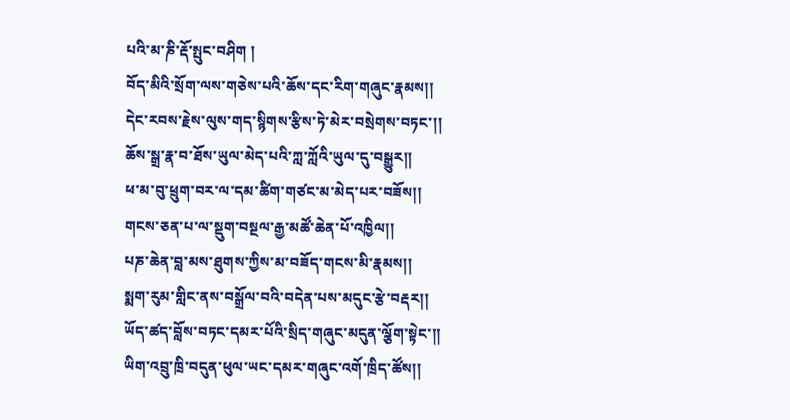པའི་མ་ཎི་རྡོ་སྤུང་བཤིག །
བོད་མིའི་སྲོག་ལས་གཅེས་པའི་ཆོས་དང་རིག་གཞུང་རྣམས།།
དེང་རབས་རྗེས་ལུས་གད་སྙིགས་རྩིས་ཏེ་མེར་བསྲེགས་བཏང་།།
ཆོས་སྒྲ་རྣ་བ་ཐོས་ཡུལ་མེད་པའི་ཀླ་ཀློའི་ཡུལ་དུ་བསྒྱུར།།
ཕ་མ་བུ་ཕྲུག་བར་ལ་དམ་ཚིག་གཙང་མ་མེད་པར་བཟོས།།
གངས་ཅན་པ་ལ་སྡུག་བསྔལ་རྒྱ་མཚོ་ཆེན་པོ་འཁྱིལ།།
པཎ་ཆེན་བླ་མས་ཐུགས་ཀྱིས་མ་བཟོད་གངས་མི་རྣམས།།
སྨག་རུམ་གླིང་ནས་བསྒྲོལ་བའི་བདེན་པས་མདུང་རྩེ་བརྡར།།
ཡོད་ཚད་བློས་བཏང་དམར་པོའི་སྲིད་གཞུང་མདུན་ལྕོག་སྟེང་།།
ཡིག་འབྲུ་ཁྲི་བདུན་ཕུལ་ཡང་དམར་གཞུང་འགོ་ཁྲིད་ཚོས།།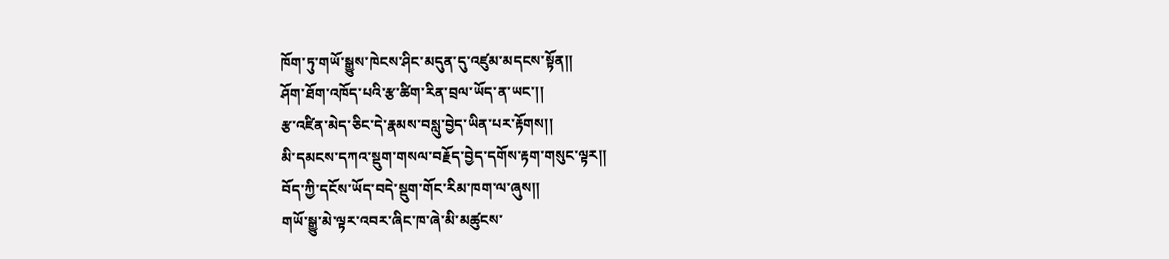ཁོག་ཏུ་གཡོ་སྒྱུས་ཁེངས་ཤིང་མདུན་དུ་འཛུམ་མདངས་སྟོན།།
ཤོག་ཐོག་འཁོད་པའི་རྩ་ཚིག་རིན་བྲལ་ཡོད་ན་ཡང་།།
རྩ་འཛིན་མེད་ཅིང་དེ་རྣམས་བསླུ་བྱེད་ཡིན་པར་རྟོགས།།
མི་དམངས་དཀའ་སྡུག་གསལ་བརྗོད་བྱེད་དགོས་རྟག་གསུང་ལྟར།།
བོད་ཀྱི་དངོས་ཡོད་བདེ་སྡུག་གོང་རིམ་ཁག་ལ་ཞུས།།
གཡོ་སྒྱུ་མེ་ལྟར་འབར་ཞིང་ཁ་ཞེ་མི་མཚུངས་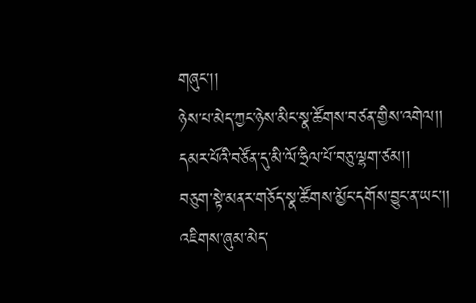གཞུང་།།
ཉེས་པ་མེད་ཀྱང་ཉེས་མིང་སྣ་ཚོགས་བཙན་གྱིས་འགེལ།།
དམར་པོའི་བཙོན་དུ་མི་ལོ་ཧྲིལ་པོ་བཅུ་ལྷག་ཙམ།།
བཅུག་སྟེ་མནར་གཅོད་སྣ་ཚོགས་མྱོང་དགོས་བྱུང་ན་ཡང་།།
འཇིགས་ཞུམ་མེད་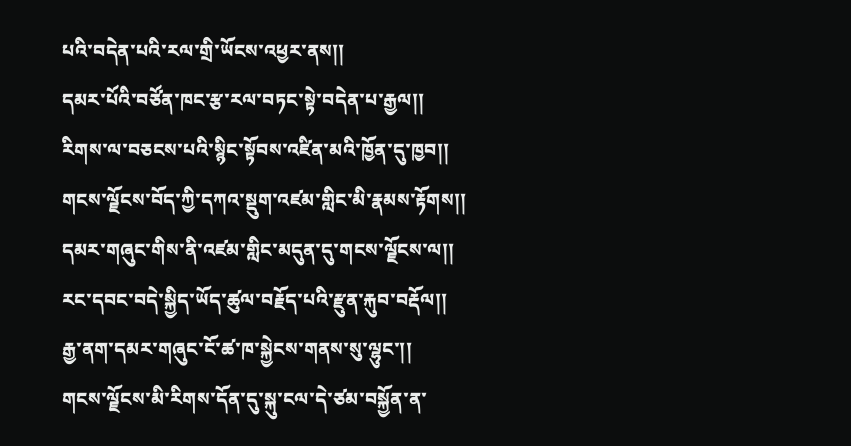པའི་བདེན་པའི་རལ་གྲི་ཡོངས་འཕྱར་ནས།།
དམར་པོའི་བཙོན་ཁང་རྩ་རལ་བཏང་སྟེ་བདེན་པ་རྒྱལ།།
རིགས་ལ་བཅངས་པའི་སྙིང་སྟོབས་འཛིན་མའི་ཁྱོན་དུ་ཁྱབ།།
གངས་ལྗོངས་བོད་ཀྱི་དཀའ་སྡུག་འཛམ་གླིང་མི་རྣམས་རྟོགས།།
དམར་གཞུང་གིས་ནི་འཛམ་གླིང་མདུན་དུ་གངས་ལྗོངས་ལ།།
རང་དབང་བདེ་སྐྱིད་ཡོད་ཚུལ་བརྗོད་པའི་རྫུན་རྐུབ་བརྡོལ།།
རྒྱ་ནག་དམར་གཞུང་ངོ་ཚ་ཁ་སྐྱེངས་གནས་སུ་ལྷུང་།།
གངས་ལྗོངས་མི་རིགས་དོན་དུ་སྐུ་ངལ་དེ་ཙམ་བསྐྱོན་ན་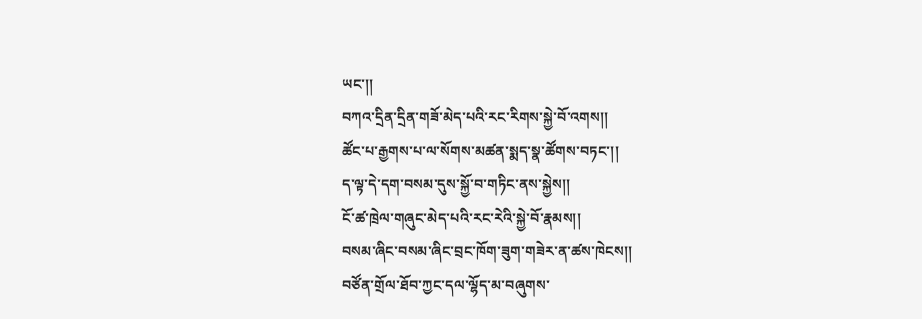ཡང་།།
བཀའ་དྲིན་དྲིན་གཟོ་མེད་པའི་རང་རིགས་སྐྱེ་བོ་འགས།།
ཚོང་པ་རྒྱགས་པ་ལ་སོགས་མཚན་སྨད་སྣ་ཚོགས་བཏང་།།
ད་ལྟ་དེ་དག་བསམ་དུས་སྐྱོ་བ་གཏིང་ནས་སྐྱེས།།
ངོ་ཚ་ཁྲེལ་གཞུང་མེད་པའི་རང་རེའི་སྐྱེ་བོ་རྣམས།།
བསམ་ཞིང་བསམ་ཞིང་བྲང་ཁོག་ཟུག་གཟེར་ན་ཚས་ཁེངས།།
བཙོན་གྲོལ་ཐོབ་ཀྱང་དལ་ལྷོད་མ་བཞུགས་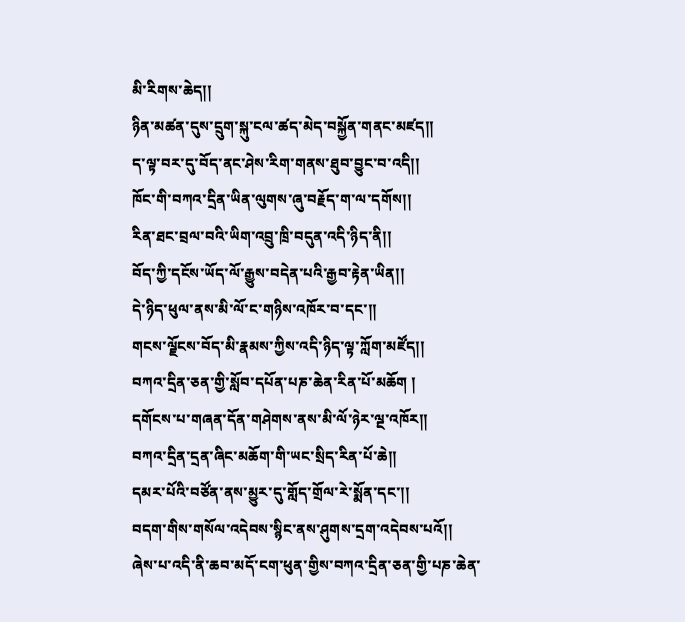མི་རིགས་ཆེད།།
ཉིན་མཚན་དུས་དྲུག་སྐུ་ངལ་ཚད་མེད་བསྐྱོན་གནང་མཛད།།
ད་ལྟ་བར་དུ་བོད་ནང་ཤེས་རིག་གནས་ཐུབ་བྱུང་བ་འདི།།
ཁོང་གི་བཀའ་དྲིན་ཡིན་ལུགས་ཞུ་བརྗོད་ག་ལ་དགོས།།
རིན་ཐང་བྲལ་བའི་ཡིག་འབྲུ་ཁྲི་བདུན་འདི་ཉིད་ནི།།
བོད་ཀྱི་དངོས་ཡོད་ལོ་རྒྱུས་བདེན་པའི་རྒྱབ་རྟེན་ཡིན།།
དེ་ཉིད་ཕུལ་ནས་མི་ལོ་ང་གཉིས་འཁོར་བ་དང་།།
གངས་ལྗོངས་བོད་མི་རྣམས་ཀྱིས་འདི་ཉིད་ལྟ་ཀློག་མཛོད།།
བཀའ་དྲིན་ཅན་གྱི་སློབ་དཔོན་པཎ་ཆེན་རིན་པོ་མཆོག །
དགོངས་པ་གཞན་དོན་གཤེགས་ནས་མི་ལོ་ཉེར་ལྔ་འཁོར།།
བཀའ་དྲིན་དྲན་ཞིང་མཆོག་གི་ཡང་སྲིད་རིན་པོ་ཆེ།།
དམར་པོའི་བཙོན་ནས་མྱུར་དུ་གློད་གྲོལ་རེ་སྨོན་དང་།།
བདག་གིས་གསོལ་འདེབས་སྙིང་ནས་ཤུགས་དྲག་འདེབས་པའོ།།
ཞེས་པ་འདི་ནི་ཆབ་མདོ་ངག་ཕུན་གྱིས་བཀའ་དྲིན་ཅན་གྱི་པཎ་ཆེན་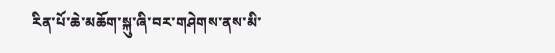རིན་པོ་ཆེ་མཆོག་སྐུ་ཞི་བར་གཤེགས་ནས་མི་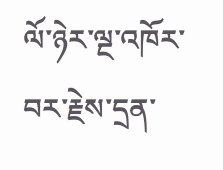ལོ་ཉེར་ལྔ་འཁོར་བར་རྗེས་དྲན་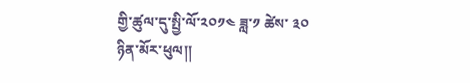གྱི་ཚུལ་དུ་སྤྱི་ལོ་༢༠༡༤ ཟླ་༡ ཚེས་ ༣༠ ཉིན་མོར་ཕུལ།།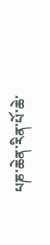པཎ་ཆེན་རིན་པོ་ཆེ་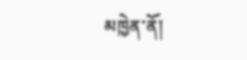མཁྱེན་ནོ།